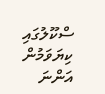ސްކޫލުގައި ކިޔަވަމުން އަންނަ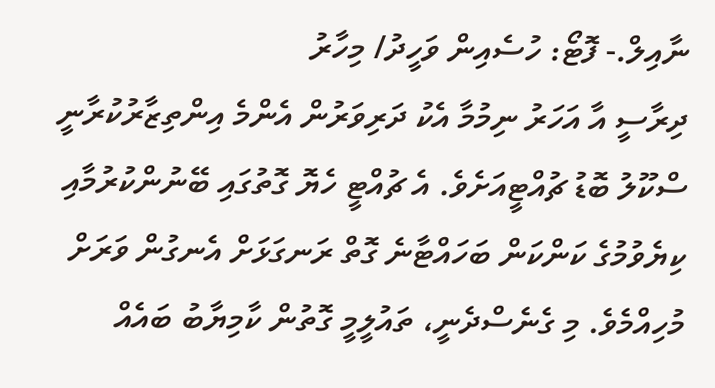ނާއިލް.- ފޮޓޯ: ހުސެއިން ވަހީދު/ މިހާރު
ދިރާސީ އާ އަހަރު ނިމުމާ އެކު ދަރިވަރުން އެންމެ އިންތިޒާރުކުރާނީ ސްކޫލު ބޮޑު ޗުއްޓީއަށެވެ. އެ ޗުއްޓީ ހެޔޮ ގޮތުގައި ބޭނުންކުރުމާއި ކިޔެވުމުގެ ކަންކަން ބަހައްޓާނެ ގޮތް ރަނގަޅަށް އެނގުން ވަރަށް މުހިއްމެވެ. މި ގެނެސްދެނީ، ތައުލީމީ ގޮތުން ކާމިޔާބު ބައެއް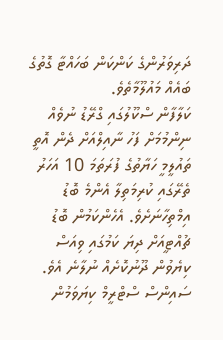ދަރިވަރުންގެ ކަންކަން ބަހައްޓާ ގޮތުގެ ބައެއް މައުލޫމާތެވެ.
ކަލާފާން ސްކޫލުގައި ގްރޭޑު ނުވެއް ނިންމުމަށް ފަހު ނާއިލްއަށް ދެން އޮތީ ތައުލީމީ ހަޔާތުގެ ފުރަތަމަ 10 އަހަރު ތެރޭގައި ކުރިމަތިލާ އެންމެ ބޮޑު އިމްތިހާނަށެވެ. އެހެންކަމުން ބޮޑު ޗުއްޓީއަށް ދިޔަ ކަމުގައި ވިއަސް ކިޔެވުން ދޫނުކޮށެއް ނުލާނެ އެވެ.
ސައިންސް ސްޓްރީމް ކިޔަވަމުން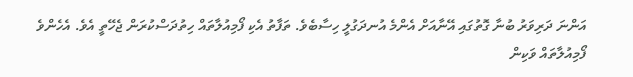އަންނަ ދަރިވަރު ބުނާ ގޮތުގައި އޭނާއަށް އެންމެ އުނދަގުލީ ހިސާބެވެ. ތަފާތު އެކި ފޯމިއުލާތައް ހިތުދަސްކުރަން ޖެހޭތީ އެވެ. އެހެންވެ ފޯމިއުލާތައް ވަކިން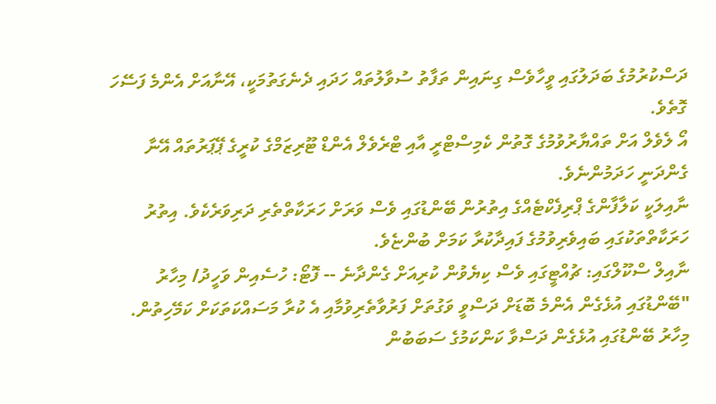ދަސްކުރުމުގެ ބަދަލުގައި ވީހާވެސް ގިނައިން ތަފާތު ސުވާލުތައް ހަދައި ދެނެގަތުމަކީ، އޭނާއަށް އެންމެ ފަސޭހަ ގޮތެވެ.
އޯ ލެވެލް އަށް ތައްޔާރުވުމުގެ ގޮތުން ކެމިސްޓްރީ އާއި ޓްރެވެލް އެންޑް ޓޫރިޒަމްގެ ކުރީގެ ޕޭޕަރުތައް އޭނާ ގެންދަނީ ހަދަމުންނެވެ.
ނާއިލަކީ ކަލާފާންގެ ޕްރިފެކްޓެއްގެ އިތުރުން ބޭންޑުގައި ވެސް ވަރަށް ހަރަކާތްތެރި ދަރިވަރެކެވެ. އިތުރު ހަރަކާތްތަކުގައި ބައިވެރިވުމުގެ ފައިދާކުރާ ކަމަށް ބުންޏެވެ.
ނާއިލް ސްކޫލްގައި: ޗުއްޓީގައި ވެސް ކިޔެވުން ކުރިއަށް ގެންދާނެ -- ފޮޓޯ: ހުސެއިން ވަހީދު/ މިހާރު
"ބޭންޑުގައި އުޅެގެން އެންމެ ބޮޑަށް ދަސްވީ ވަގުތަށް ފަރުވާތެރިވުމާއި އެ ކުރާ މަސައްކަތަކަށް ކަމޭހިތުން. މިހާރު ބޭންޑުގައި އުޅެގެން ދަސްވާ ކަންކަމުގެ ސަބަބުން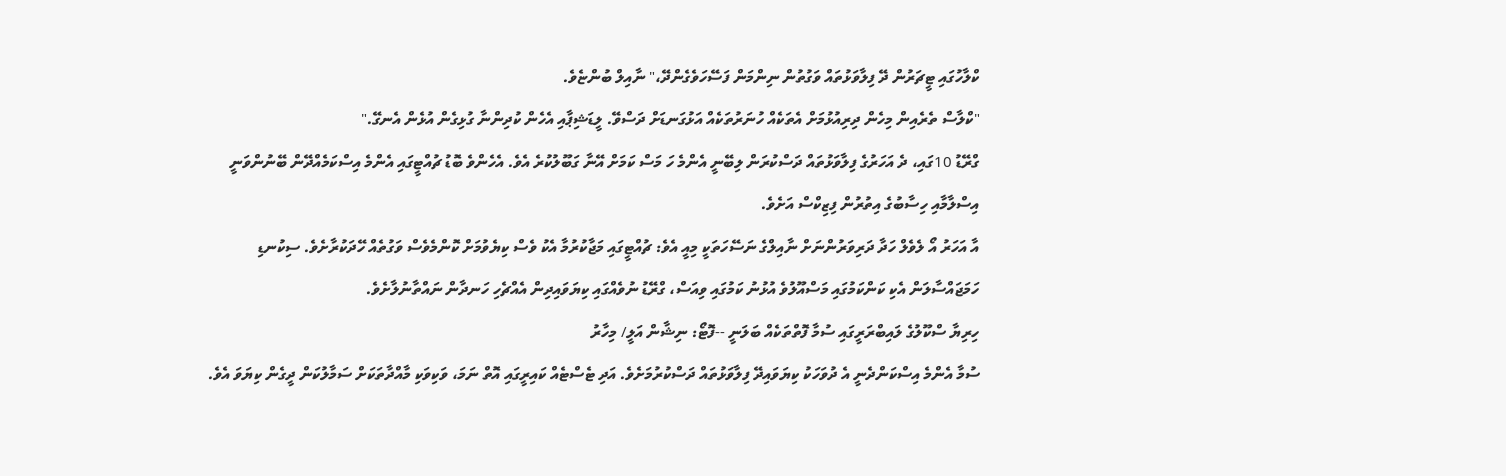ކްލާހުގައި ޓީޗަރުން ދޭ ފިލާވަޅުތައް ވަގުތުން ނިންމަން ފަސޭހަވެގެންދޭ،" ނާއިލް ބުންޏެވެ.
"ކްލާސް ތެރެއިން މިހެން ދިރިއުޅުމަށް އެތަކެއް ހުނަރުތަކެއް އަޅުގަނޑަށް ދަސްވޭ. ލީޑަޝިޕާއި އެހެން ކުދިންނާ ގުޅިގެން އުޅެން އެނގޭ."
ގްރޭޑު 10ގައި، ދެ އަހަރުގެ ފިލާވަޅުތައް ދަސްކުރަން ލިބޭނީ އެންމެ ހަ މަސް ކަމަށް އޭނާ ގަބޫލުކުރެ އެވެ. އެހެންވެ ބޮޑު ޗުއްޓީގައި އެންމެ އިސްކަމެއްދޭން ބޭނުންވަނީ އިސްލާމާއި ހިސާބުގެ އިތުރުން ފިޒިކްސް އަށެވެ.
އާ އަހަރު އޯ ލެވެލް ހަދާ ދަރިވަރުންނަށް ނާއިލްގެ ނަސޭހަތަކީ މިއީ އެވެ: ޗުއްޓީގައި މަޖާކުރުމާ އެކު ވެސް ކިޔެވުމަށް ކޮންމެވެސް ވަގުތެއް ހޭދަކުރާށެވެ. ސިކުނޑި ހަމަޖައްސާލަން އެކި ކަންކަމުގައި މަސްއޫލުވެ އުޅުނު ކަމުގައި ވިއަސް، ގްރޭޑު ނުވެއްގައި ކިޔަވައިދިން އެއްޗެހި ހަނދާން ނައްތާނުލާށެވެ.
ހިރިޔާ ސްކޫލުގެ ލައިބްރަރީގައި ސުމާ ފޮތްތަކެއް ބަލަނީ --ފޮޓޯ: ނިޝާން އަލީ/ މިހާރު
ސުމާ އެންމެ އިސްކަންދެނީ އެ ދުވަހަކު ކިޔަވައިދޭ ފިލާވަޅުތައް ދަސްކުރުމަށެވެ. އަދި ޓެސްޓެއް ކައިރީގައި އޮތް ނަމަ، ވަކިވަކި މާއްދާތަކަށް ސަމާލުކަން ދީގެން ކިޔަވަ އެވެ.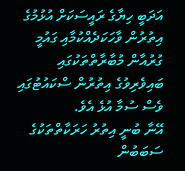އަދަބީ ހިޔާގެ ރައީސަކަށް އުޅުމުގެ އިތުރުން ވާހަކަދެއްކުމާއި ގައުމީ ގުރުއާން މުބާރާތްތަކުގައި ބައިވެރިވުގެ އިތުރުން ސްކައުޓުގައި ވެސް ސުމާ އުޅެ އެވެ.
އޭނާ ބުނީ އިތުރު ހަރަކާތްތަކުގެ ސަބަބުން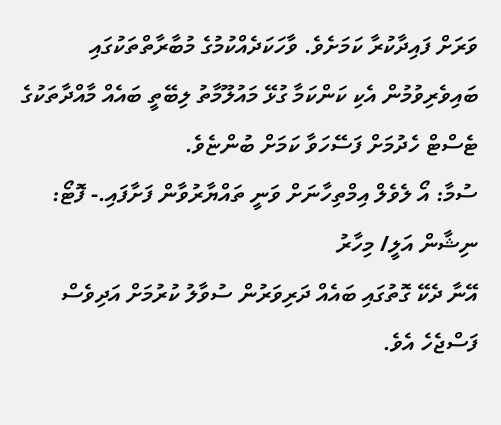ވަރަށް ފައިދާކުރާ ކަމަށެވެ. ވާހަކަދެއްކުމުގެ މުބާރާތްތަކުގައި ބައިވެރިވުމުން އެކި ކަންކަމާ ގުޅޭ މައުލޫމާތު ލިބޭތީ ބައެއް މާއްދާތަކުގެ ޓެސްޓް ހެދުމަށް ފަސޭހަވާ ކަމަށް ބުންޏެވެ.
ސުމާ: އޯ ލެވެލް އިމްތިހާނަށް ވަނީ ތައްޔާރުވާން ފަށާފައި.- ފޮޓޯ: ނިޝާން އަލީ/ މިހާރު
އޭނާ ދެކޭ ގޮތުގައި ބައެއް ދަރިވަރުން ސުވާލު ކުރުމަށް އަދިވެސް ފަސްޖެހެ އެވެ.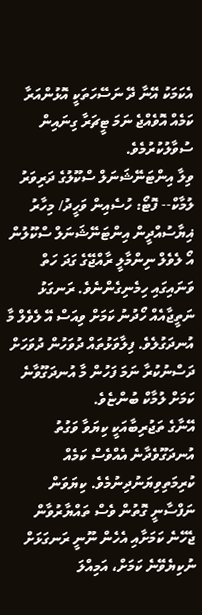އެކަމަކު އޭނާ ދޭ ނަސޭހަތަކީ އޮޅުންއަރާ ކަމެއް އޮވެއްޖެ ނަމަ ޓީޗަރާ ގިނައިން ސުވާލުކުރުމެވެ.
ވިލާ އިންޓަނޭޝަނަލް ސްކޫލުގެ ދަރިވަރު ލުމާކް-- ފޮޓޯ: ހުސެއިން ވަހީދު/ މިހާރު
ޣިޔާސުއްދީން އިންޓަނޭޝަނަލް ސްކޫލުން އޯ ލެވެލް ނިންމާލީ ރާއްޖޭގެ ގަދަ ހަތް ވަނައިގައި ހިމެނިގެންނެވެ. ރަނގަޅު ނަތީޖާއެއް ހޯދުނު ކަމަށް ވިއަސް އޭ ލެވެލް މާ އުނދަގުލެވެ. ފިލާވަޅުތައް ދުވަހުން ދުވަހަށް ދަސްނުކުރާ ނަމަ ފަހުން މާ އުނދަގޫވާނެ ކަމަށް ލުމާކް ބުންޏެވެ.
އޭނާގެ ތަޖުރިބާއަކީ ކިޔަވާ ވަގުތު އުނދަގޫވެދާނެ އެއްވެސް ކަމެއް ކުރިމަތިވިޔަނުދިނުމެވެ. ކިޔަވަން ނަފްސާނީ ގޮތުން ވެސް ތައްޔާރުވާން ޖެހޭނެ ކަމަށާއި އެހެން ނޫނީ ރަނގަޅަށް ނުކިޔެވޭނެ ކަމަށް، އަމިއްލަ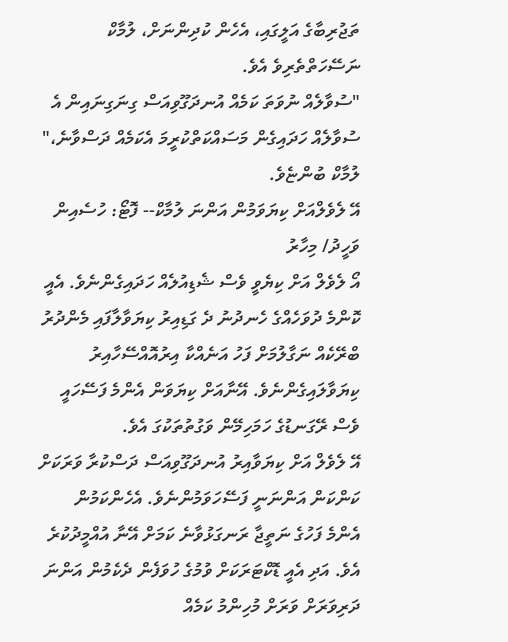ތަޖުރިބާގެ އަލީގައި، އެހެން ކުދިންނަށް، ލުމާކް ނަސޭހަތްތެރިވެ އެވެ.
"ސުވާލެއް ނުވަތަ ކަމެއް އުނދަގޫވިއަސް ގިނަގިނައިން އެ ސުވާލެއް ހަދައިގެން މަސައްކަތްކުރީމަ އެކަމެއް ދަސްވާނެ،" ލުމާކް ބުންޏެވެ.
އޭ ލެވެލްއަށް ކިޔަވަމުން އަންނަ ލުމާކް-- ފޮޓޯ: ހުސެއިން ވަހީދު/ މިހާރު
އޯ ލެވެލް އަށް ކިޔެވީ ވެސް ޝެޑިއުލެއް ހަދައިގެންނެވެ. އެއީ ކޮންމެ ދުވަހެއްގެ ހެނދުނު ދެ ގަޑިއިރު ކިޔަވާލާފައި މެންދުރު ބްރޭކެއް ނަގާލުމަށް ފަހު އަނެއްކާ އިރުއޮއްސޭހާއިރު ކިޔަވާލައިގެންނެވެ. އޭނާއަށް ކިޔަވަން އެންމެ ފަސޭހައީ ވެސް ރޭގަނޑުގެ ހަމަހިމޭން ވަގުތުތަކުގަ އެވެ.
އޭ ލެވެލް އަށް ކިޔަވާއިރު އުނދަގޫވިއަސް ދަސްކުރާ ވަރަކަށް ކަންކަން އަންނަނީ ފަސޭހަވަމުންނެވެ. އެހެންކަމުން އެންމެ ފަހުގެ ނަތީޖާ ރަނގަޅުވާނެ ކަމަށް އޭނާ އުއްމީދުކުރެ އެވެ. އަދި އެއީ ޑޮކްޓަރަކަށް ވުމުގެ ހުވަފެން ދެކެމުން އަންނަ ދަރިވަރަށް ވަރަށް މުހިންމު ކަމެއް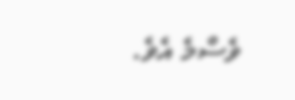ވެސްމެ އެވެ.